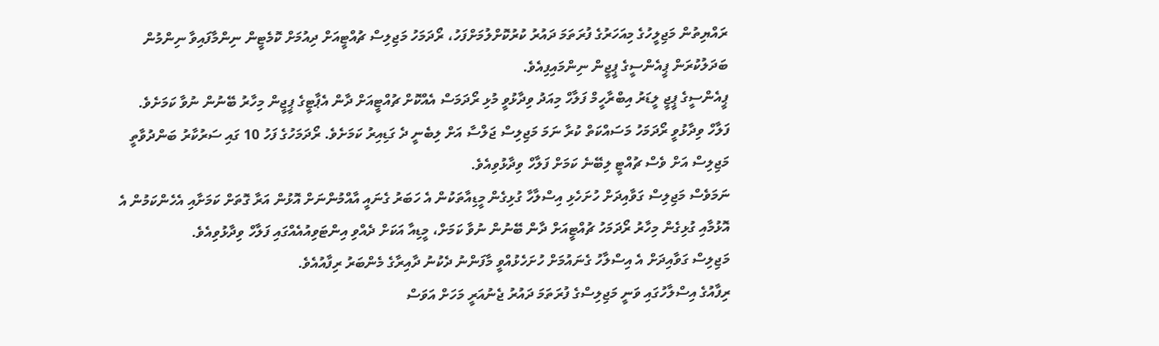ރައްޔިތުން މަޖިލީހުގެ މިއަހަރުގެ ފުރަތަމަ ދައުރު ކުރުކޮށްލުމަށްފަހު، ރޯދަމަހު މަޖިލިސް ޗުއްޓީއަށް ދިއުމަށް ކޮމެޓީން ނިންމާފައިވާ ނިންމުން ބަދަލުކުރަން ޕީއެންސީގެ ޕީޖީން ނިންމައިފިއެވެ.
ޕީއެންސީގެ ޕީޖީ ލީޑަރު އިބްރާހީމް ފަލާހް މިއަދު ވިދާޅުވީ މުޅި ރޯދަމަސް އެއްކޮށް ޗުއްޓީއަށް ދާން އެޕާޓީގެ ޕީޖީން މިހާރު ބޭނުން ނުވާ ކަމަށެވެ.
ފަލާހް ވިދާޅުވީ ރޯދަމަހު މަސައްކަތް ކުރާ ނަމަ މަޖިލިސް ޖަލްސާ އަށް ލިބެނީ ދެ ގަޑިއިރު ކަމަށެވެ. ރޯދަމަހުގެ ފަހު 10 ގައި ސަރުކާރު ބަންދުވާތީ މަޖިލިސް އަށް ވެސް ޗުއްޓީ ލިބޭނެ ކަމަށް ފަލާހް ވިދާޅުވިއެވެ.
ނަމަވެސް މަޖިލިސް ގަވާއިދަށް ހުށަހެޅި އިސްލާހާ ގުޅިގެން މީޑިއާތަކުން އެ ހަބަރު ގެނައީ އާއްމުންނަށް އޮޅުން އަރާ ގޮތަށް ކަމަށާއި އެހެންކަމުން އެ އޮޅުމާއި ގުޅިގެން މިހާރު ރޯދަމަހު ޗުއްޓީއަށް ދާން ބޭނުން ނުވާ ކަމަށް، މީޑިއާ އަކަށް ދެއްވި އިންޓަވިއުއެއްގައި ފަލާހް ވިދާޅުވިއެވެ.
މަޖިލިސް ގަވާއިދަށް އެ އިސްލާހު ގެނައުމަށް ހުށަހެޅުއްވީ މާފަންނު ދެކުނު ދާއިރާގެ މެންބަރު ރިފާއުއެވެ.
ރިފާއުގެ އިސްލާހުގައި ވަނީ މަޖިލިސްގެ ފުރަތަމަ ދައުރު ޖެނުއަރީ މަހަށް އަވަސް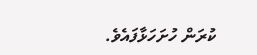ކުރަން ހުށަހަޅާފައެވެ.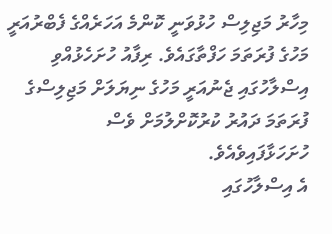މިހާރު މަޖިލިސް ހުޅުވަނީ ކޮންމެ އަހަރެއްގެ ފެބްރުއަރީ މަހުގެ ފުރަތަމަ ހަފްތާގައެވެ. ރިފާއު ހުށަހެޅުއްވި އިސްލާހުގައި ޖެނުއަރީ މަހުގެ ނިޔަލަށް މަޖިލިސްގެ ފުރަތަމަ ދައުރު ކުރުކޮށްލުމަށް ވެސް ހުށަހަޅާފައިވެއެވެ.
އެ އިސްލާހުގައި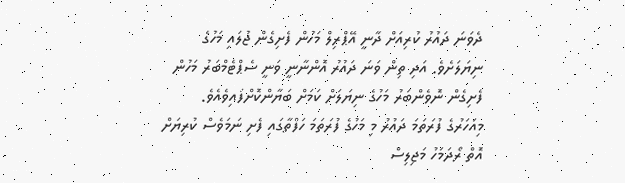ދެވަނަ ދައުރު ކުރިއަށް ދާނީ އޭޕްރިލް މަހުން ފެށިގެން ޖުލައި މަހުގެ ނިޔަލަށެވެ. އަދި ތިން ވަނަ ދައުރު އޮންނާނީ ވަނީ ސެޕްޓެމްބަރު މަހުން ފެށިގެން ނޮވެންބަރު މަހުގެ ނިޔަލަށް ކަމަށް ބަޔާންކޮށްފައިވެއެވެ.
މިއަހަރުގެ ފުރަތަމަ ދައުރު މި މަހުގެ ފުރަތަމަ ހަފްތާގައި ފެށި ނަމަވެސް ކުރިޔަށް އޮތް ރޯދަމަހު މަޖިލިސް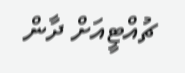ޗުއްޓީއަށް ދާން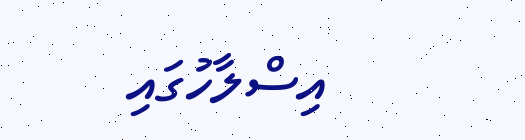އިސްލާހުގައި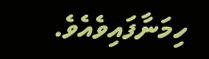ހިމަނާފައިވެއެވެ.